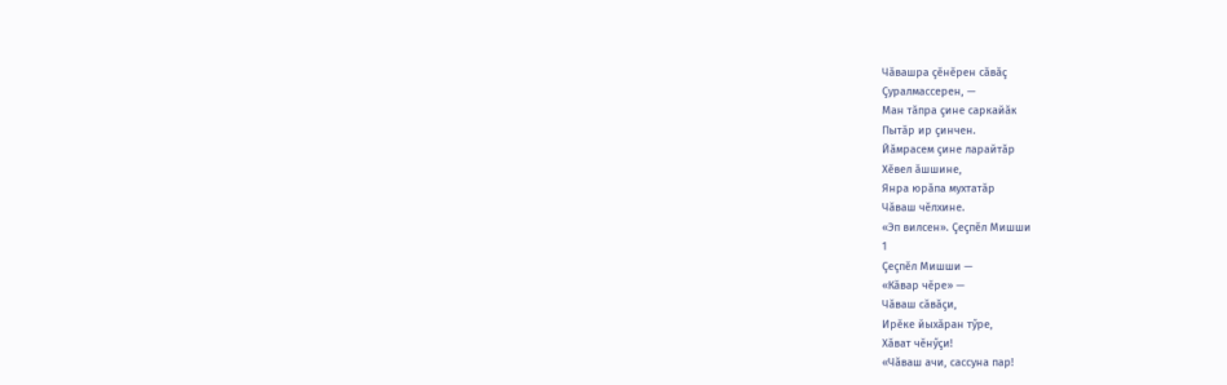Чăвашра çĕнĕрен сăвăç
Çуралмассерен, —
Ман тăпра çине саркайăк
Пытăр ир çинчен.
Йăмрасем çине ларайтăр
Хĕвел ăшшине,
Янра юрăпа мухтатăр
Чăваш чĕлхине.
«Эп вилсен». Çеçпĕл Мишши
1
Çеçпĕл Мишши —
«Кăвар чĕре» —
Чăваш сăвăçи,
Ирĕке йыхăран тӳре,
Хăват чĕнӳçи!
«Чăваш ачи, сассуна пар!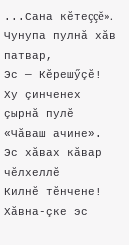...Сана кĕтеççĕ».
Чунупа пулнă хăв патвар,
Эс — Кĕрешӳçĕ!
Ху çинченех çырнă пулĕ
«Чăваш ачине».
Эс хăвах кăвар чĕлхеллĕ
Килнĕ тĕнчене!
Хăвна-çке эс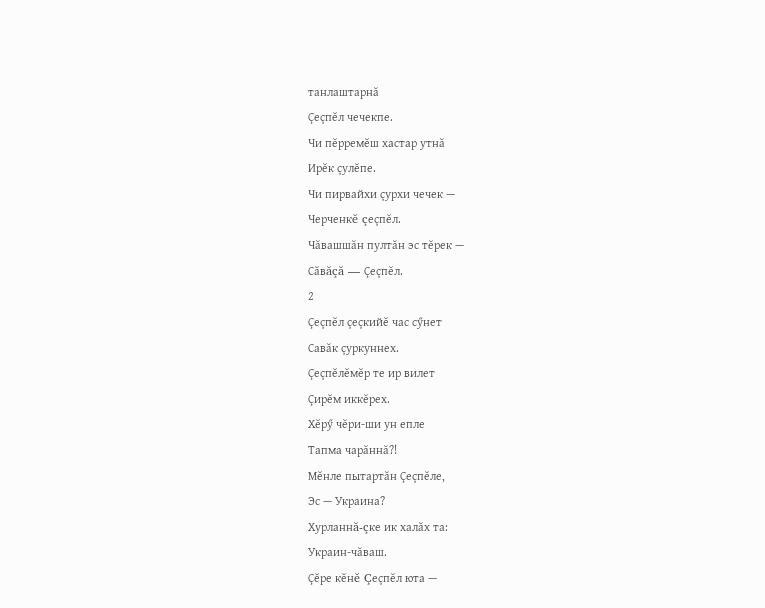танлаштарнă
Çеçпĕл чечекпе.
Чи пĕрремĕш хастар утнă
Ирĕк çулĕпе.
Чи пирвайхи çурхи чечек —
Черченкĕ çеçпĕл.
Чăвашшăн пултăн эс тĕрек —
Сăвăçă — Çеçпĕл.
2
Çеçпĕл çеçкийĕ час сӳнет
Савăк çуркуннех.
Çеçпĕлĕмĕр те ир вилет
Çирĕм иккĕрех.
Хĕрӳ чĕри-ши ун епле
Тапма чарăннă?!
Мĕнле пытартăн Çеçпĕле,
Эс — Украина?
Хурланнă-çке ик халăх та:
Украин-чăваш.
Çĕре кĕнĕ Çеçпĕл юта —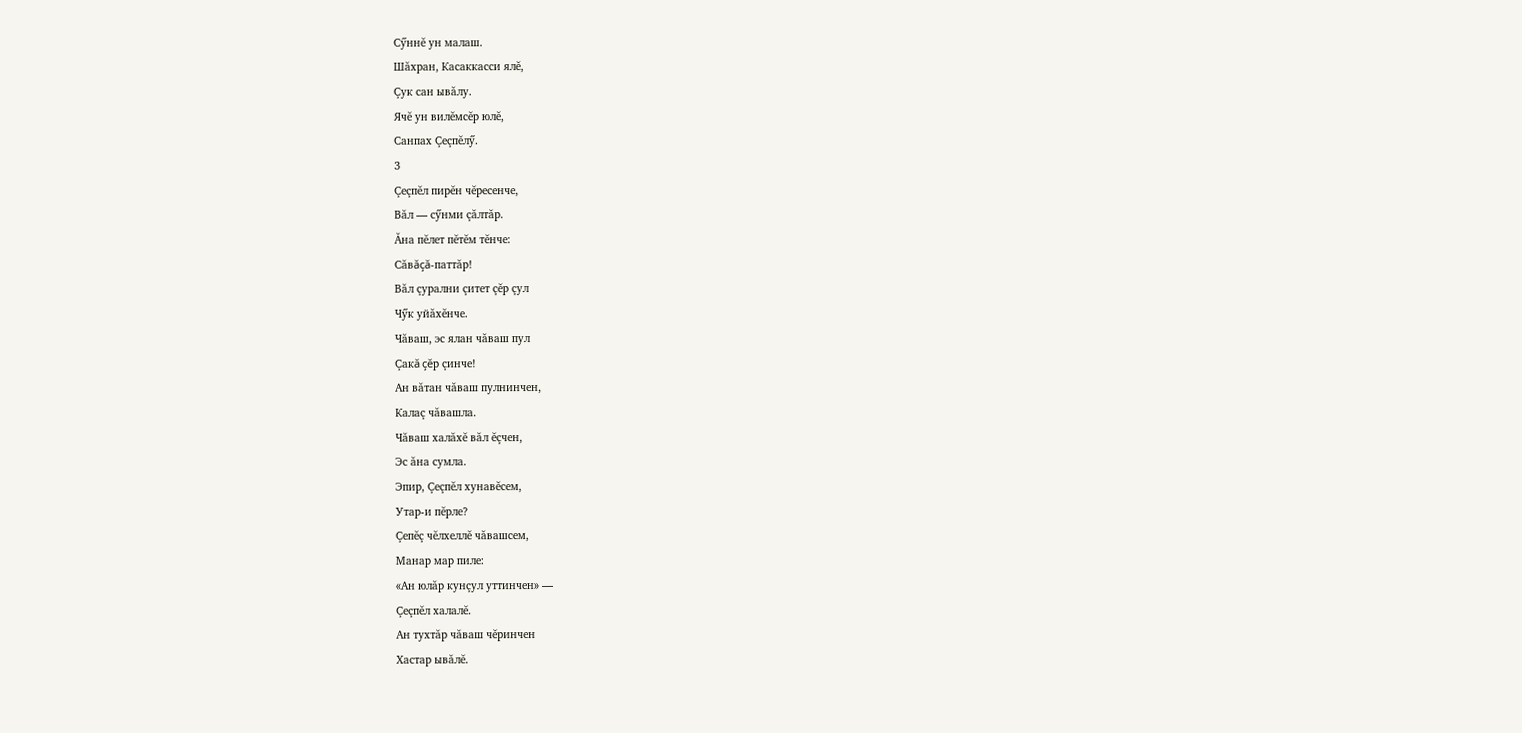Сӳннĕ ун малаш.
Шăхран, Касаккасси ялĕ,
Çук сан ывăлу.
Ячĕ ун вилĕмсĕр юлĕ,
Санпах Çеçпĕлӳ.
3
Çеçпĕл пирĕн чĕресенче,
Вăл — сӳнми çăлтăр.
Ăна пĕлет пĕтĕм тĕнче:
Сăвăçă-паттăр!
Вăл çурални çитет çĕр çул
Чӳк уйăхĕнче.
Чăваш, эс ялан чăваш пул
Çакă çĕр çинче!
Ан вăтан чăваш пулнинчен,
Калаç чăвашла.
Чăваш халăхĕ вăл ĕçчен,
Эс ăна сумла.
Эпир, Çеçпĕл хунавĕсем,
Утар-и пĕрле?
Çепĕç чĕлхеллĕ чăвашсем,
Манар мар пиле:
«Ан юлăр кунçул уттинчен» —
Çеçпĕл халалĕ.
Ан тухтăр чăваш чĕринчен
Хастар ывăлĕ.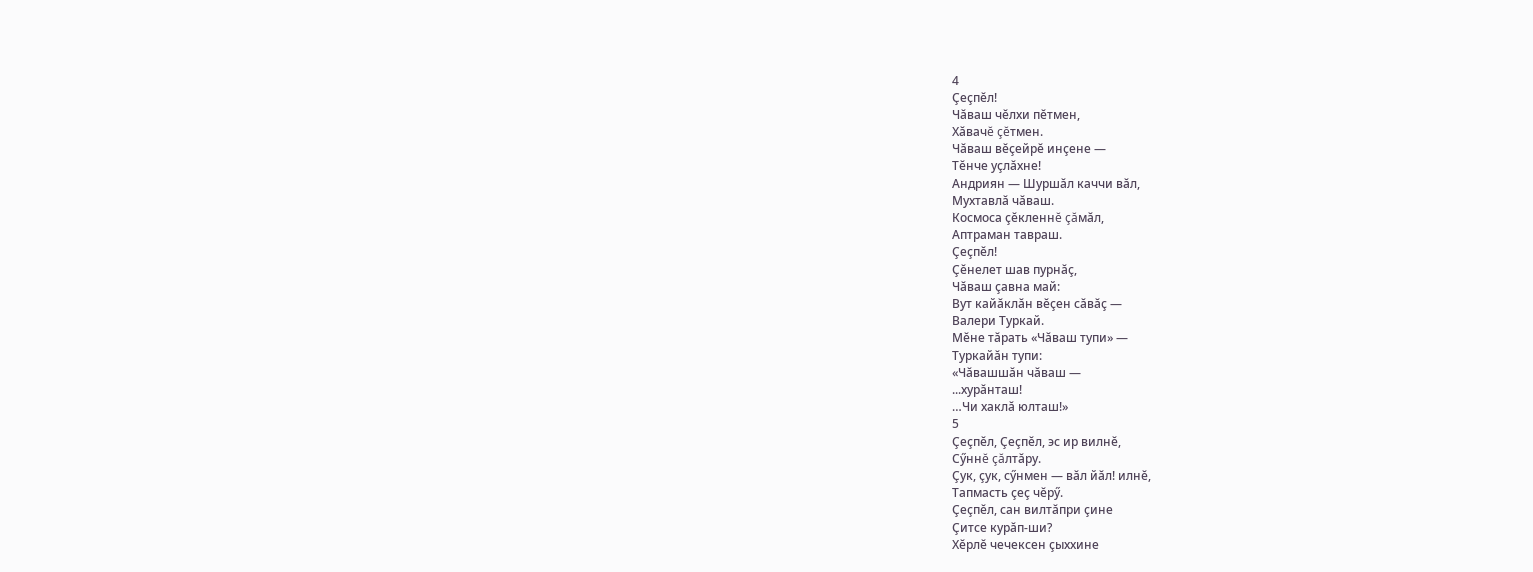4
Çеçпĕл!
Чăваш чĕлхи пĕтмен,
Хăвачĕ çĕтмен.
Чăваш вĕçейрĕ инçене —
Тĕнче уçлăхне!
Андриян — Шуршăл каччи вăл,
Мухтавлă чăваш.
Космоса çĕкленнĕ çăмăл,
Аптраман тавраш.
Çеçпĕл!
Çĕнелет шав пурнăç,
Чăваш çавна май:
Вут кайăклăн вĕçен сăвăç —
Валери Туркай.
Мĕне тăрать «Чăваш тупи» —
Туркайăн тупи:
«Чăвашшăн чăваш —
...хурăнташ!
…Чи хаклă юлташ!»
5
Çеçпĕл, Çеçпĕл, эс ир вилнĕ,
Сӳннĕ çăлтăру.
Çук, çук, сӳнмен — вăл йăл! илнĕ,
Тапмасть çеç чĕрӳ.
Çеçпĕл, сан вилтăпри çине
Çитсе курăп-ши?
Хĕрлĕ чечексен çыххине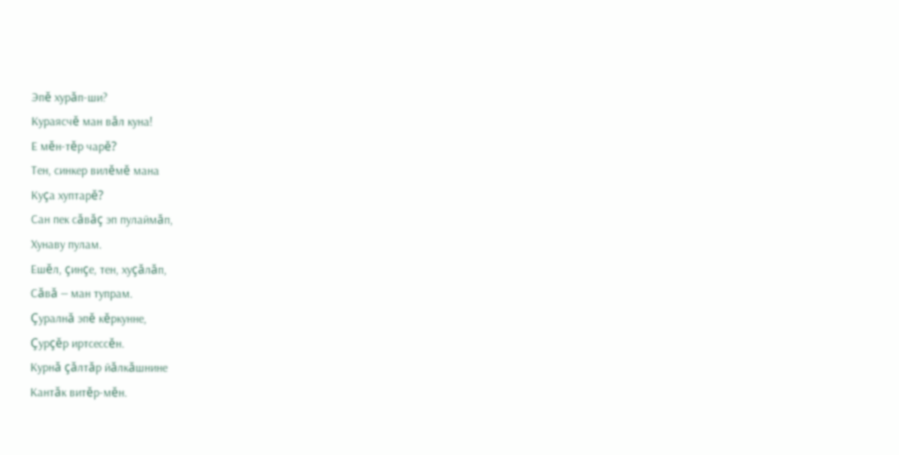Эпĕ хурăп-ши?
Кураясчĕ ман вăл куна!
Е мĕн-тĕр чарĕ?
Тен, синкер вилĕмĕ мана
Куçа хуптарĕ?
Сан пек сăвăç эп пулаймăп,
Хунаву пулам.
Ешĕл, çинçе, тен, хуçăлăп,
Сăвă — ман тупрам.
Çуралнă эпĕ кĕркунне,
Çурçĕр иртсессĕн.
Курнă çăлтăр йăлкăшнине
Кантăк витĕр-мĕн.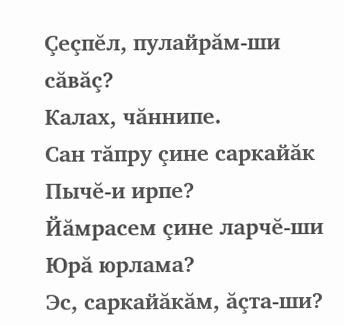Çеçпĕл, пулайрăм-ши сăвăç?
Калах, чăннипе.
Сан тăпру çине саркайăк
Пычĕ-и ирпе?
Йăмрасем çине ларчĕ-ши
Юрă юрлама?
Эс, саркайăкăм, ăçта-ши?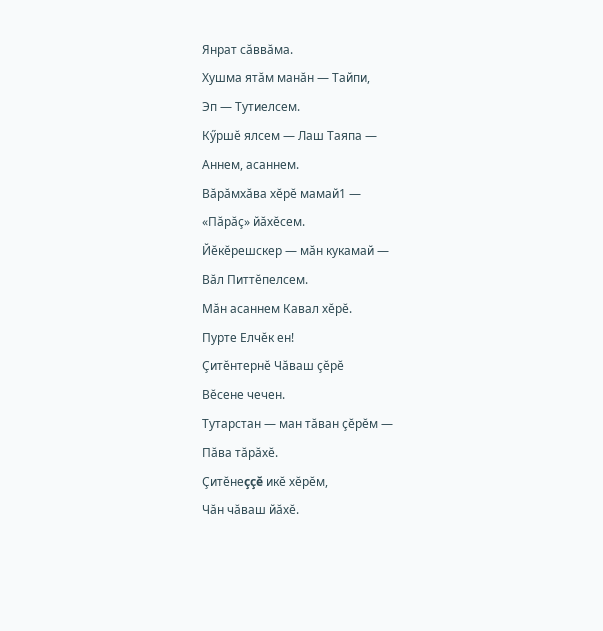Янрат сăввăма.
Хушма ятăм манăн — Тайпи,
Эп — Тутиелсем.
Кӳршĕ ялсем — Лаш Таяпа —
Аннем, асаннем.
Вăрăмхăва хĕрĕ мамай1 —
«Пăрăç» йăхĕсем.
Йĕкĕрешскер — мăн кукамай —
Вăл Питтĕпелсем.
Мăн асаннем Кавал хĕрĕ.
Пурте Елчĕк ен!
Çитĕнтернĕ Чăваш çĕрĕ
Вĕсене чечен.
Тутарстан — ман тăван çĕрĕм —
Пăва тăрăхĕ.
Çитĕнеççĕ икĕ хĕрĕм,
Чăн чăваш йăхĕ.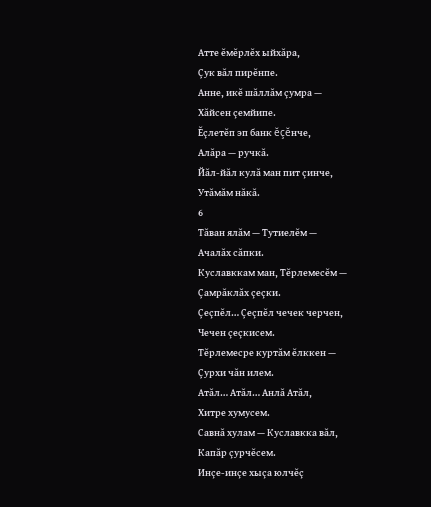Атте ĕмĕрлĕх ыйхăра,
Çук вăл пирĕнпе.
Анне, икĕ шăллăм çумра —
Хăйсен çемйипе.
Ĕçлетĕп эп банк ĕçĕнче,
Алăра — ручкă.
Йăл-йăл кулă ман пит çинче,
Утăмăм нăкă.
6
Тăван ялăм — Тутиелĕм —
Ачалăх сăпки.
Куславккам ман, Тĕрлемесĕм —
Çамрăклăх çеçки.
Çеçпĕл… Çеçпĕл чечек черчен,
Чечен çеçкисем.
Тĕрлемесре куртăм ĕлккен —
Çурхи чăн илем.
Атăл… Атăл… Анлă Атăл,
Хитре хумусем.
Савнă хулам — Куславкка вăл,
Капăр çурчĕсем.
Инçе-инçе хыçа юлчĕç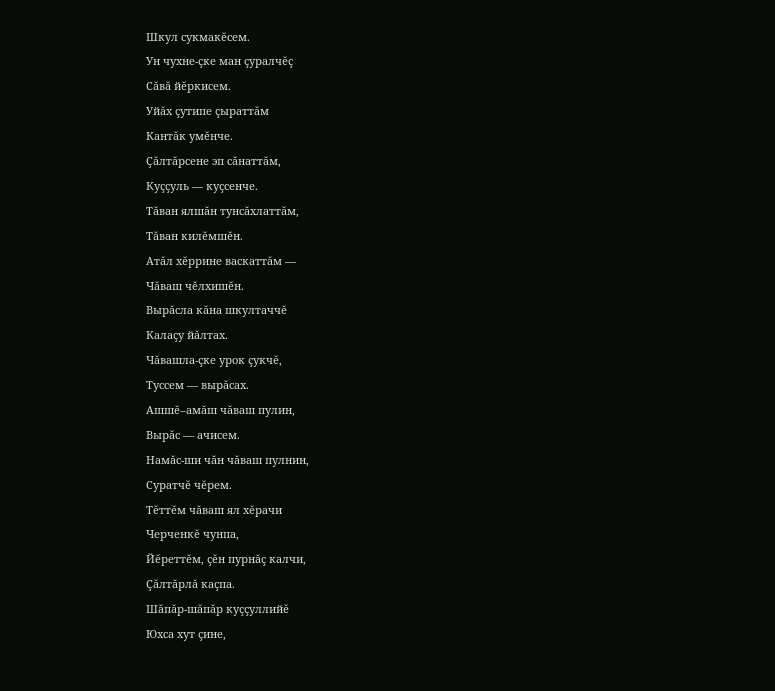Шкул сукмакĕсем.
Ун чухне-çке ман çуралчĕç
Сăвă йĕркисем.
Уйăх çутипе çыраттăм
Кантăк умĕнче.
Çăлтăрсене эп сăнаттăм,
Куççуль — куçсенче.
Тăван ялшăн тунсăхлаттăм,
Тăван килĕмшĕн.
Атăл хĕррине васкаттăм —
Чăваш чĕлхишĕн.
Вырăсла кăна шкултаччĕ
Калаçу йăлтах.
Чăвашла-çке урок çукчĕ,
Туссем — вырăсах.
Ашшĕ–амăш чăваш пулин,
Вырăс — ачисем.
Намăс-ши чăн чăваш пулнин,
Суратчĕ чĕрем.
Тĕттĕм чăваш ял хĕрачи
Черченкĕ чунпа,
Йĕреттĕм, çĕн пурнăç калчи,
Çăлтăрлă каçпа.
Шăпăр-шăпăр куççуллийĕ
Юхса хут çине,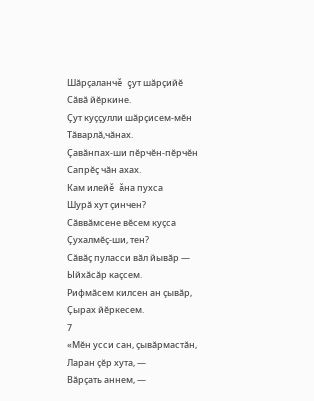Шăрçаланчĕ çут шăрçийĕ
Сăвă йĕркине.
Çут куççулли шăрçисем-мĕн
Тăварлă,чăнах.
Çавăнпах-ши пĕрчĕн-пĕрчĕн
Сапрĕç чăн ахах.
Кам илейĕ ăна пухса
Шурă хут çинчен?
Сăввăмсене вĕсем куçса
Çухалмĕç-ши, тен?
Сăвăç пуласси вăл йывăр —
Ыйхăсăр каçсем.
Рифмăсем килсен ан çывăр,
Çырах йĕркесем.
7
«Мĕн усси сан, çывăрмастăн,
Ларан çĕр хута, —
Вăрçать аннем, —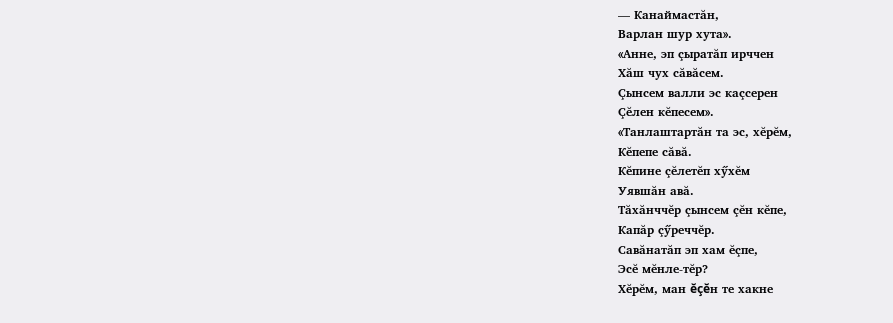— Канаймастăн,
Варлан шур хута».
«Анне, эп çыратăп ирччен
Хăш чух сăвăсем.
Çынсем валли эс каçсерен
Çĕлен кĕпесем».
«Танлаштартăн та эс, хĕрĕм,
Кĕпепе сăвă.
Кĕпине çĕлетĕп хӳхĕм
Уявшăн авă.
Тăхăнччĕр çынсем çĕн кĕпе,
Капăр çӳреччĕр.
Савăнатăп эп хам ĕçпе,
Эсĕ мĕнле-тĕр?
Хĕрĕм, ман ĕçĕн те хакне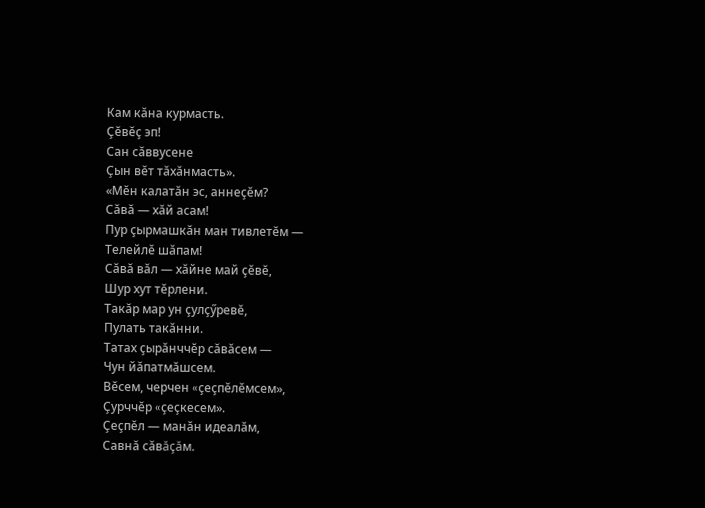Кам кăна курмасть.
Çĕвĕç эп!
Сан сăввусене
Çын вĕт тăхăнмасть».
«Мĕн калатăн эс, аннеçĕм?
Сăвă — хăй асам!
Пур çырмашкăн ман тивлетĕм —
Телейлĕ шăпам!
Сăвă вăл — хăйне май çĕвĕ,
Шур хут тĕрлени.
Такăр мар ун çулçӳревĕ,
Пулать такăнни.
Татах çырăнччĕр сăвăсем —
Чун йăпатмăшсем.
Вĕсем, черчен «çеçпĕлĕмсем»,
Çурччĕр «çеçкесем».
Çеçпĕл — манăн идеалăм,
Савнă сăвăçăм.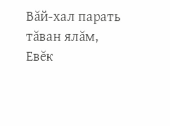Вăй-хал парать тăван ялăм,
Евĕк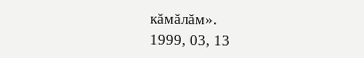кăмăлăм».
1999, 03, 13